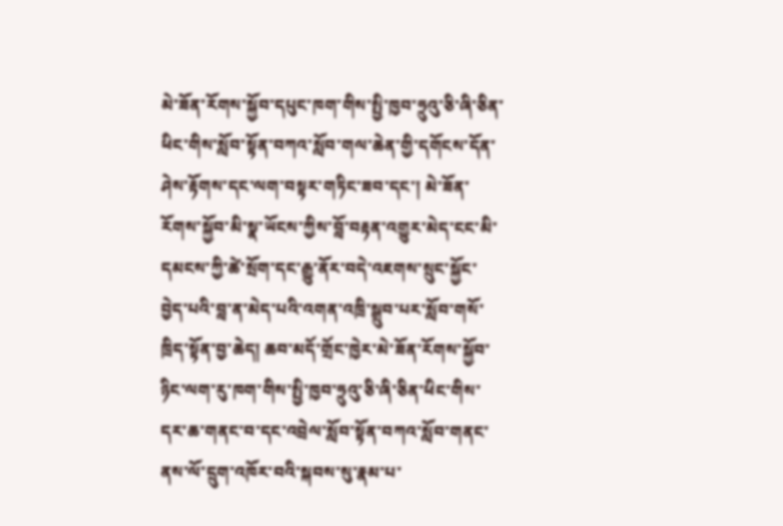མེ་ཟོན་རོགས་སྐྱོབ་དཔུང་ཁག་གིས་སྤྱི་ཁྱབ་ཧྲུའུ་ཅི་ཞི་ཅིན་ཕིང་གིས་སློབ་སྟོན་བཀའ་སློབ་གལ་ཆེན་གྱི་དགོངས་དོན་ཤེས་རྟོགས་དང་ལག་བསྟར་གཏིང་ཟབ་དང་། མེ་ཟོན་རོགས་སྐྱོབ་མི་སྣ་ཡོངས་ཀྱིས་བློ་བརྟན་འགྱུར་མེད་ངང་མི་དམངས་ཀྱི་ཚེ་སྲོག་དང་རྒྱུ་ནོར་བདེ་འཇགས་སྲུང་སྐྱོང་བྱེད་པའི་བླ་ན་མེད་པའི་འགན་འཁྲི་སྒྲུབ་པར་སློབ་གསོ་ཁྲིད་སྟོན་བྱ་ཆེད། ཆབ་མདོ་གྲོང་ཁྱེར་མེ་ཟོན་རོགས་སྐྱོབ་ཉིང་ལག་རུ་ཁག་གིས་སྤྱི་ཁྱབ་ཧྲུའུ་ཅི་ཞི་ཅིན་ཕིང་གིས་དར་ཆ་གནང་བ་དང་འབྲེལ་སློབ་སྟོན་བཀའ་སློབ་གནང་ནས་ལོ་དྲུག་འཁོར་བའི་སྐབས་སུ་རྣམ་པ་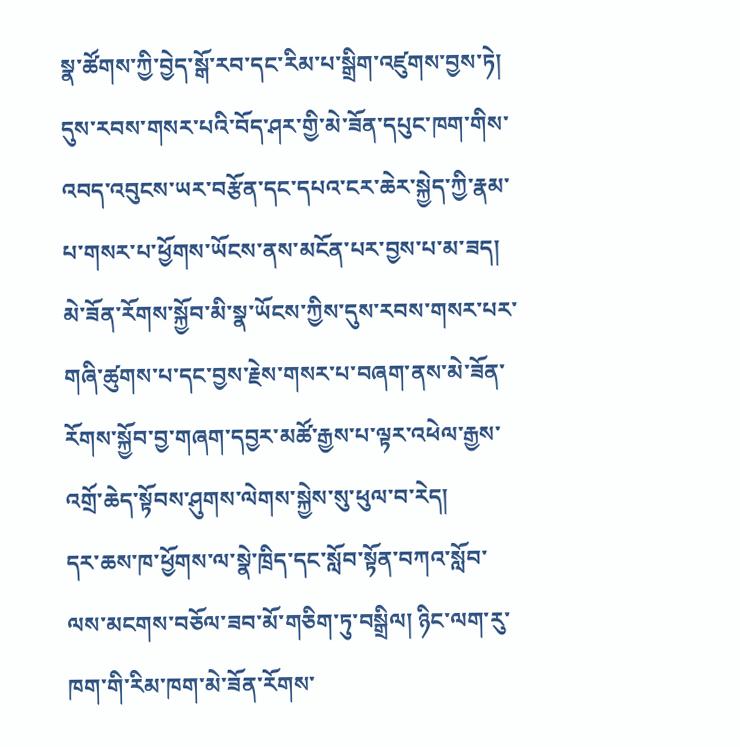སྣ་ཚོགས་ཀྱི་བྱེད་སྒོ་རབ་དང་རིམ་པ་སྒྲིག་འཛུགས་བྱས་ཏེ། དུས་རབས་གསར་པའི་བོད་ཤར་གྱི་མེ་ཟོན་དཔུང་ཁག་གིས་འབད་འབུངས་ཡར་བརྩོན་དང་དཔའ་ངར་ཆེར་སྐྱེད་ཀྱི་རྣམ་པ་གསར་པ་ཕྱོགས་ཡོངས་ནས་མངོན་པར་བྱས་པ་མ་ཟད། མེ་ཟོན་རོགས་སྐྱོབ་མི་སྣ་ཡོངས་ཀྱིས་དུས་རབས་གསར་པར་གཞི་ཚུགས་པ་དང་བྱས་རྗེས་གསར་པ་བཞག་ནས་མེ་ཟོན་རོགས་སྐྱོབ་བྱ་གཞག་དབྱར་མཚོ་རྒྱས་པ་ལྟར་འཕེལ་རྒྱས་འགྲོ་ཆེད་སྟོབས་ཤུགས་ལེགས་སྐྱེས་སུ་ཕུལ་བ་རེད།
དར་ཆས་ཁ་ཕྱོགས་ལ་སྣེ་ཁྲིད་དང་སློབ་སྟོན་བཀའ་སློབ་ལས་མངགས་བཅོལ་ཟབ་མོ་གཅིག་ཏུ་བསྒྲིལ། ཉིང་ལག་རུ་ཁག་གི་རིམ་ཁག་མེ་ཟོན་རོགས་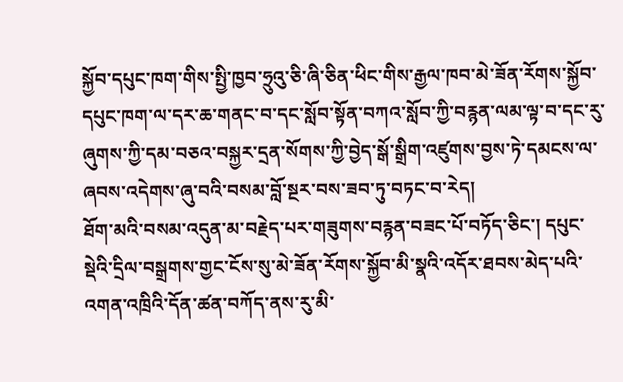སྐྱོབ་དཔུང་ཁག་གིས་སྤྱི་ཁྱབ་ཧྲུའུ་ཅི་ཞི་ཅིན་ཕིང་གིས་རྒྱལ་ཁབ་མེ་ཟོན་རོགས་སྐྱོབ་དཔུང་ཁག་ལ་དར་ཆ་གནང་བ་དང་སློབ་སྟོན་བཀའ་སློབ་ཀྱི་བརྙན་ལམ་ལྟ་བ་དང་རུ་ཞུགས་ཀྱི་དམ་བཅའ་བསྐྱར་དྲན་སོགས་ཀྱི་བྱེད་སྒོ་སྒྲིག་འཛུགས་བྱས་ཏེ་དམངས་ལ་ཞབས་འདེགས་ཞུ་བའི་བསམ་བློ་སྔར་བས་ཟབ་ཏུ་བཏང་བ་རེད།
ཐོག་མའི་བསམ་འདུན་མ་བརྗེད་པར་གཟུགས་བརྙན་བཟང་པོ་བཏོད་ཅིང་། དཔུང་སྡེའི་དྲིལ་བསྒྲགས་གྱང་ངོས་སུ་མེ་ཟོན་རོགས་སྐྱོབ་མི་སྣའི་འདོར་ཐབས་མེད་པའི་འགན་འཁྲིའི་དོན་ཚན་བཀོད་ནས་རུ་མི་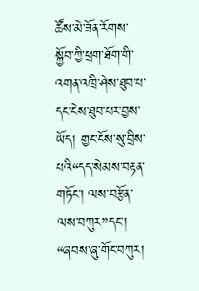ཚོས་མེ་ཟོན་རོགས་སྐྱོབ་ཀྱི་ཕྲག་ཐོག་གི་འགན་འཁྲི་ཤེས་ཐུབ་པ་དང་ངེས་ཐུབ་པར་བྱས་ཡོད། གྱང་ངོས་སུ་བྲིས་པའི“དད་སེམས་བརྟན་གཏོང་། ལས་བརྩོན་ལས་བཀུར”དང་། “ཞབས་ཞུ་གོང་བཀུར།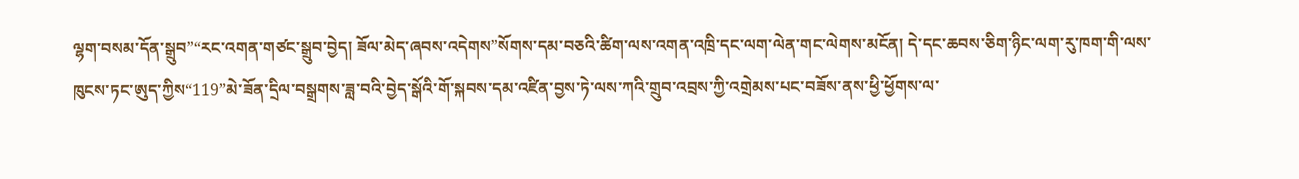ལྷག་བསམ་དོན་སྒྲུབ”“རང་འགན་གཙང་སྒྲུབ་བྱེད། ཟོལ་མེད་ཞབས་འདེགས”སོགས་དམ་བཅའི་ཚིག་ལས་འགན་འཁྲི་དང་ལག་ལེན་གང་ལེགས་མངོན། དེ་དང་ཆབས་ཅིག་ཉིང་ལག་རུ་ཁག་གི་ལས་ཁུངས་ཏང་ཨུད་ཀྱིས“119”མེ་ཟོན་དྲིལ་བསྒྲགས་ཟླ་བའི་བྱེད་སྒོའི་གོ་སྐབས་དམ་འཛིན་བྱས་ཏེ་ལས་ཀའི་གྲུབ་འབྲས་ཀྱི་འགྲེམས་པང་བཟོས་ནས་ཕྱི་ཕྱོགས་ལ་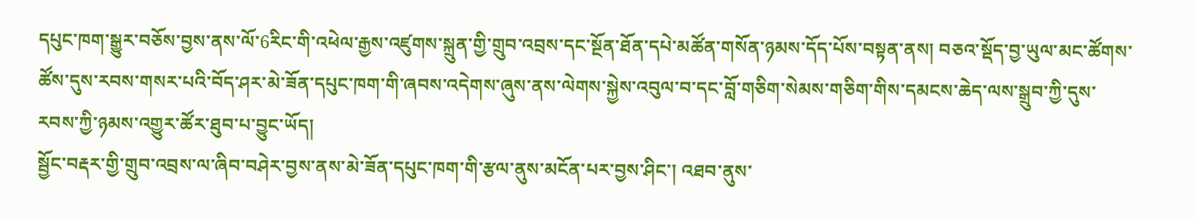དཔུང་ཁག་སྒྱུར་བཅོས་བྱས་ནས་ལོ་6རིང་གི་འཕེལ་རྒྱས་འཛུགས་སྐྲུན་གྱི་གྲུབ་འབྲས་དང་སྔོན་ཐོན་དཔེ་མཚོན་གསོན་ཉམས་དོད་པོས་བསྟན་ནས། བཅའ་སྡོད་བྱ་ཡུལ་མང་ཚོགས་ཚོས་དུས་རབས་གསར་པའི་བོད་ཤར་མེ་ཟོན་དཔུང་ཁག་གི་ཞབས་འདེགས་ཞུས་ནས་ལེགས་སྐྱེས་འབུལ་བ་དང་བློ་གཅིག་སེམས་གཅིག་གིས་དམངས་ཆེད་ལས་སྒྲུབ་ཀྱི་དུས་རབས་ཀྱི་ཉམས་འགྱུར་ཚོར་ཐུབ་པ་བྱུང་ཡོད།
སྦྱོང་བརྡར་གྱི་གྲུབ་འབྲས་ལ་ཞིབ་བཤེར་བྱས་ནས་མེ་ཟོན་དཔུང་ཁག་གི་རྩལ་ནུས་མངོན་པར་བྱས་ཤིང་། འཐབ་ནུས་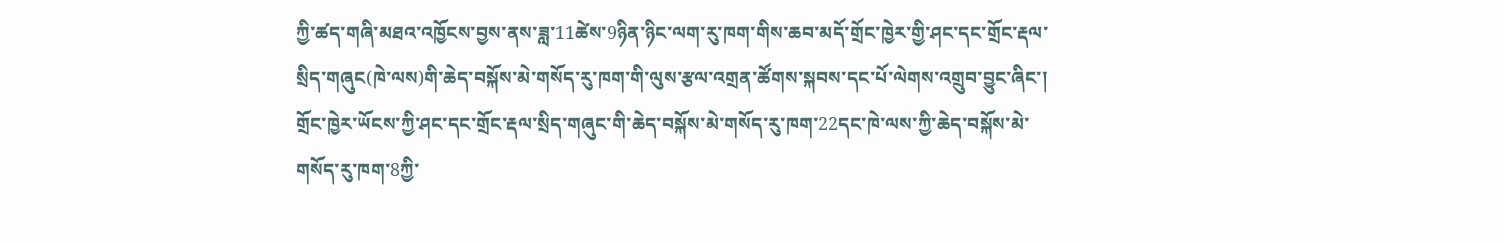ཀྱི་ཚད་གཞི་མཐའ་འཁྱོངས་བྱས་ནས་ཟླ་11ཚེས་9ཉིན་ཉིང་ལག་རུ་ཁག་གིས་ཆབ་མདོ་གྲོང་ཁྱེར་གྱི་ཤང་དང་གྲོང་རྡལ་སྲིད་གཞུང(ཁེ་ལས)གི་ཆེད་བསྐོས་མེ་གསོད་རུ་ཁག་གི་ལུས་རྩལ་འགྲན་ཚོགས་སྐབས་དང་པོ་ལེགས་འགྲུབ་བྱུང་ཞིང་། གྲོང་ཁྱེར་ཡོངས་ཀྱི་ཤང་དང་གྲོང་རྡལ་སྲིད་གཞུང་གི་ཆེད་བསྐོས་མེ་གསོད་རུ་ཁག་22དང་ཁེ་ལས་ཀྱི་ཆེད་བསྐོས་མེ་གསོད་རུ་ཁག་8ཀྱི་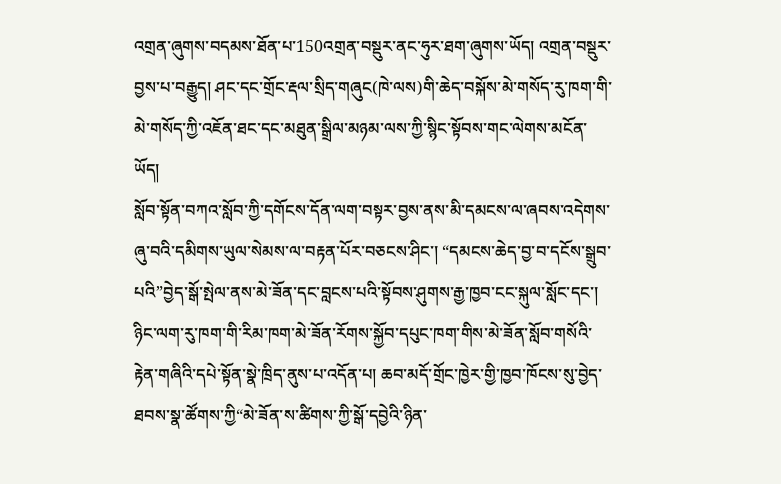འགྲན་ཞུགས་བདམས་ཐོན་པ་150འགྲན་བསྡུར་ནང་ཧུར་ཐག་ཞུགས་ཡོད། འགྲན་བསྡུར་བྱས་པ་བརྒྱུད། ཤང་དང་གྲོང་རྡལ་སྲིད་གཞུང(ཁེ་ལས)གི་ཆེད་བསྐོས་མེ་གསོད་རུ་ཁག་གི་མེ་གསོད་ཀྱི་འཇོན་ཐང་དང་མཐུན་སྒྲིལ་མཉམ་ལས་ཀྱི་སྙིང་སྟོབས་གང་ལེགས་མངོན་ཡོད།
སློབ་སྟོན་བཀའ་སློབ་ཀྱི་དགོངས་དོན་ལག་བསྟར་བྱས་ནས་མི་དམངས་ལ་ཞབས་འདེགས་ཞུ་བའི་དམིགས་ཡུལ་སེམས་ལ་བརྟན་པོར་བཅངས་ཤིང་། “དམངས་ཆེད་བྱ་བ་དངོས་སྒྲུབ་པའི”བྱེད་སྒོ་སྤེལ་ནས་མེ་ཟོན་དང་བླངས་པའི་སྟོབས་ཤུགས་རྒྱ་ཁྱབ་ངང་སྐུལ་སློང་དང་། ཉིང་ལག་རུ་ཁག་གི་རིམ་ཁག་མེ་ཟོན་རོགས་སྐྱོབ་དཔུང་ཁག་གིས་མེ་ཟོན་སློབ་གསོའི་རྟེན་གཞིའི་དཔེ་སྟོན་སྣེ་ཁྲིད་ནུས་པ་འདོན་པ། ཆབ་མདོ་གྲོང་ཁྱེར་གྱི་ཁྱབ་ཁོངས་སུ་བྱེད་ཐབས་སྣ་ཚོགས་ཀྱི“མེ་ཟོན་ས་ཚིགས་ཀྱི་སྒོ་དབྱེའི་ཉིན་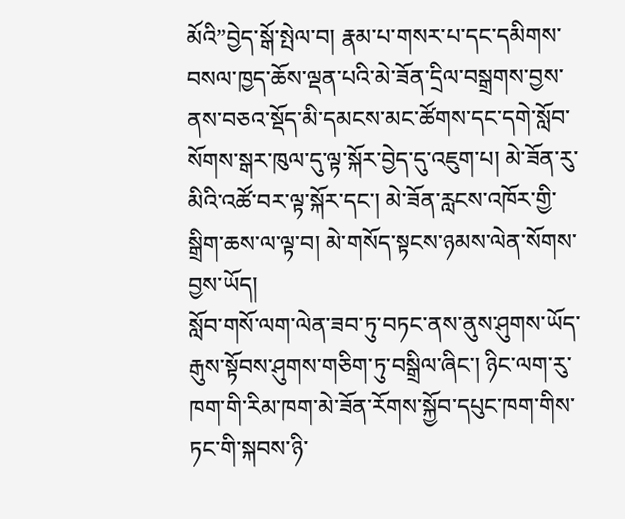མོའི”བྱེད་སྒོ་སྤེལ་བ། རྣམ་པ་གསར་པ་དང་དམིགས་བསལ་ཁྱད་ཆོས་ལྡན་པའི་མེ་ཟོན་དྲིལ་བསྒྲགས་བྱས་ནས་བཅའ་སྡོད་མི་དམངས་མང་ཚོགས་དང་དགེ་སློབ་སོགས་སྒར་ཁུལ་དུ་ལྟ་སྐོར་བྱེད་དུ་འཇུག་པ། མེ་ཟོན་རུ་མིའི་འཚོ་བར་ལྟ་སྐོར་དང་། མེ་ཟོན་རླངས་འཁོར་གྱི་སྒྲིག་ཆས་ལ་ལྟ་བ། མེ་གསོད་སྟངས་ཉམས་ལེན་སོགས་བྱས་ཡོད།
སློབ་གསོ་ལག་ལེན་ཟབ་ཏུ་བཏང་ནས་ནུས་ཤུགས་ཡོད་རྒུས་སྟོབས་ཤུགས་གཅིག་ཏུ་བསྒྲིལ་ཞིང་། ཉིང་ལག་རུ་ཁག་གི་རིམ་ཁག་མེ་ཟོན་རོགས་སྐྱོབ་དཔུང་ཁག་གིས་ཏང་གི་སྐབས་ཉི་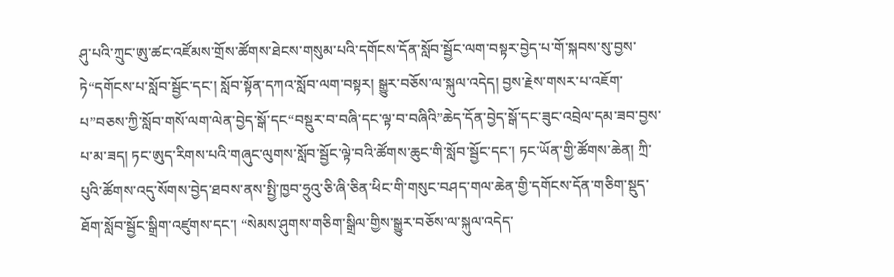ཤུ་པའི་ཀྲུང་ཨུ་ཚང་འཛོམས་གྲོས་ཚོགས་ཐེངས་གསུམ་པའི་དགོངས་དོན་སློབ་སྦྱོང་ལག་བསྟར་བྱེད་པ་གོ་སྐབས་སུ་བྱས་ཏེ“དགོངས་པ་སློབ་སྦྱོང་དང་། སློབ་སྟོན་དཀའ་སློབ་ལག་བསྟར། སྒྱུར་བཅོས་ལ་སྐུལ་འདེད། བྱས་རྗེས་གསར་པ་འཇོག་པ”བཅས་ཀྱི་སློབ་གསོ་ལག་ལེན་བྱེད་སྒོ་དང“བསྡུར་བ་བཞི་དང་ལྟ་བ་བཞིའི”ཆེད་དོན་བྱེད་སྒོ་དང་ཟུང་འབྲེལ་དམ་ཟབ་བྱས་པ་མ་ཟད། ཏང་ཨུད་རིགས་པའི་གཞུང་ལུགས་སློབ་སྦྱོང་ལྟེ་བའི་ཚོགས་ཆུང་གི་སློབ་སྦྱོང་དང་། ཏང་ཡོན་གྱི་ཚོགས་ཆེན། ཀྲི་པུའི་ཚོགས་འདུ་སོགས་བྱེད་ཐབས་ནས་སྤྱི་ཁྱབ་ཧྲུའུ་ཅི་ཞི་ཅིན་ཕིང་གི་གསུང་བཤད་གལ་ཆེན་གྱི་དགོངས་དོན་གཅིག་སྡུད་ཐོག་སློབ་སྦྱོང་སྒྲིག་འཛུགས་དང་། “སེམས་ཤུགས་གཅིག་སྒྲིལ་གྱིས་སྒྱུར་བཅོས་ལ་སྐུལ་འདེད་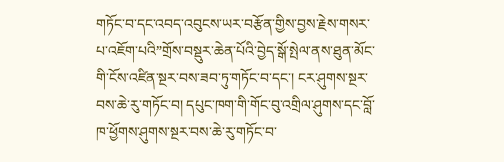གཏོང་བ་དང་འབད་འབུངས་ཡར་བརྩོན་གྱིས་བྱས་རྗེས་གསར་པ་འཇོག་པའི”གྲོས་བསྡུར་ཆེན་པོའི་བྱེད་སྒོ་སྤེལ་ནས་ཐུན་མོང་གི་ངོས་འཛིན་སྔར་བས་ཟབ་ཏུ་གཏོང་བ་དང་། ངར་ཤུགས་སྔར་བས་ཆེ་རུ་གཏོང་བ། དཔུང་ཁག་གི་གོང་བུ་འགྲིལ་ཤུགས་དང་བློ་ཁ་ཕྱོགས་ཤུགས་སྔར་བས་ཆེ་རུ་གཏོང་བ་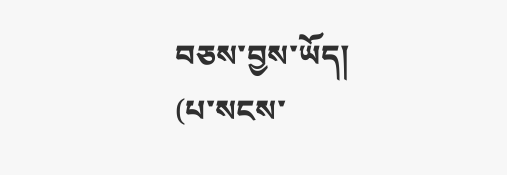བཅས་བྱས་ཡོད།
(པ་སངས་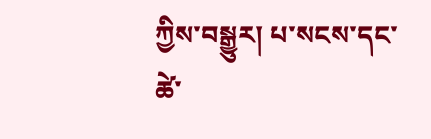ཀྱིས་བསྒྱུར། པ་སངས་དང་ཚེ་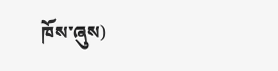ཁོས་ཞུས)